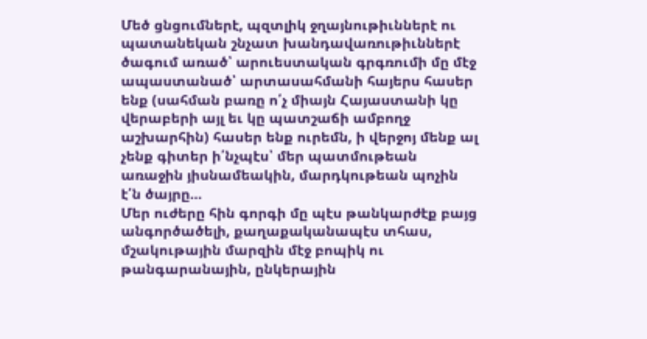Մեծ ցնցումներէ, պզտլիկ ջղայնութիւններէ ու պատանեկան շնչատ խանդավառութիւններէ ծագում առած՝ արուեստական գրգռումի մը մէջ ապաստանած՝ արտասահմանի հայերս հասեր ենք (սահման բառը ո՛չ միայն Հայաստանի կը վերաբերի այլ եւ կը պատշաճի ամբողջ աշխարհին) հասեր ենք ուրեմն, ի վերջոյ մենք ալ չենք գիտեր ի՛նչպէս՝ մեր պատմութեան առաջին յիսնամեակին, մարդկութեան պոչին է՛ն ծայրը...
Մեր ուժերը հին գորգի մը պէս թանկարժէք բայց անգործածելի, քաղաքականապէս տհաս, մշակութային մարզին մէջ բոպիկ ու թանգարանային, ընկերային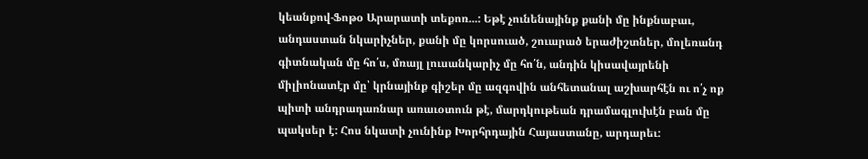կեանքով-Ֆոթօ Արարատի տեքոռ...: Եթէ չունենայինք քանի մը ինքնաբաւ, անդաստան նկարիչներ, քանի մը կորսուած, շուարած երաժիշտներ, մոլեռանդ գիտնական մը հո՛ս, մռայլ լուսանկարիչ մը հո՛ն, անդին կիսավայրենի միլիոնատէր մը՝ կրնայինք գիշեր մը ազգովին անհետանալ աշխարհէն ու ո՛չ ոք պիտի անդրադառնար առաւօտուն թէ, մարդկութեան դրամագլուխէն բան մը պակսեր է: Հոս նկատի չունինք Խորհրդային Հայաստանը, արդարեւ: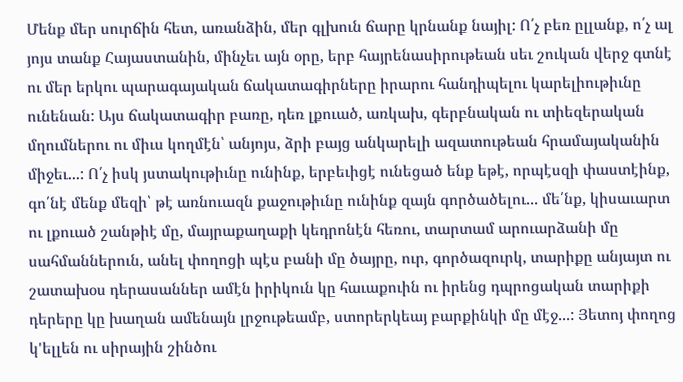Մենք մեր սուրճին հետ, առանձին, մեր գլխուն ճարը կրնանք նայիլ: Ո՛չ բեռ ըլլանք, ո՛չ ալ յոյս տանք Հայաստանին, մինչեւ այն օրը, երբ հայրենասիրութեան սեւ շուկան վերջ գտնէ ու մեր երկու պարագայական ճակատագիրները իրարու հանդիպելու կարելիութիւնը ունենան: Այս ճակատագիր բառը, դեռ լքուած, առկախ, գերբնական ու տիեզերական մղումներու ու միւս կողմէն՝ անյոյս, ձրի բայց անկարելի ազատութեան հրամայականին միջեւ...: Ո՛չ իսկ յստակութիւնը ունինք, երբեւիցէ ունեցած ենք եթէ, որպէսզի փաստէինք, գո՛նէ մենք մեզի՝ թէ առնուազն քաջութիւնը ունինք զայն գործածելու... մե՛նք, կիսաւարտ ու լքուած շանթիէ մը, մայրաքաղաքի կեդրոնէն հեռու, տարտամ արուարձանի մը սահմաններուն, անել փողոցի պէս բանի մը ծայրը, ուր, գործազուրկ, տարիքը անյայտ ու շատախօս դերասաններ ամէն իրիկուն կը հաւաքուին ու իրենց դպրոցական տարիքի դերերը կը խաղան ամենայն լրջութեամբ, ստորերկեայ բարքինկի մը մէջ...: Յետոյ փողոց կ'ելլեն ու սիրային շինծու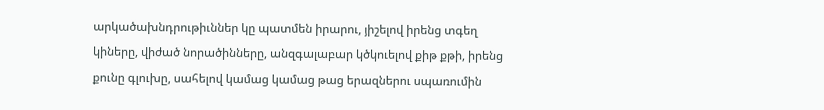արկածախնդրութիւններ կը պատմեն իրարու, յիշելով իրենց տգեղ կիները, վիժած նորածինները, անզգալաբար կծկուելով քիթ քթի, իրենց քունը գլուխը, սահելով կամաց կամաց թաց երազներու սպառումին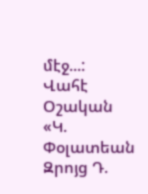մէջ...:
Վահէ Օշական
«Կ. Փօլատեան Զրոյց Դ.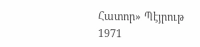Հատոր» Պէյրութ 1971